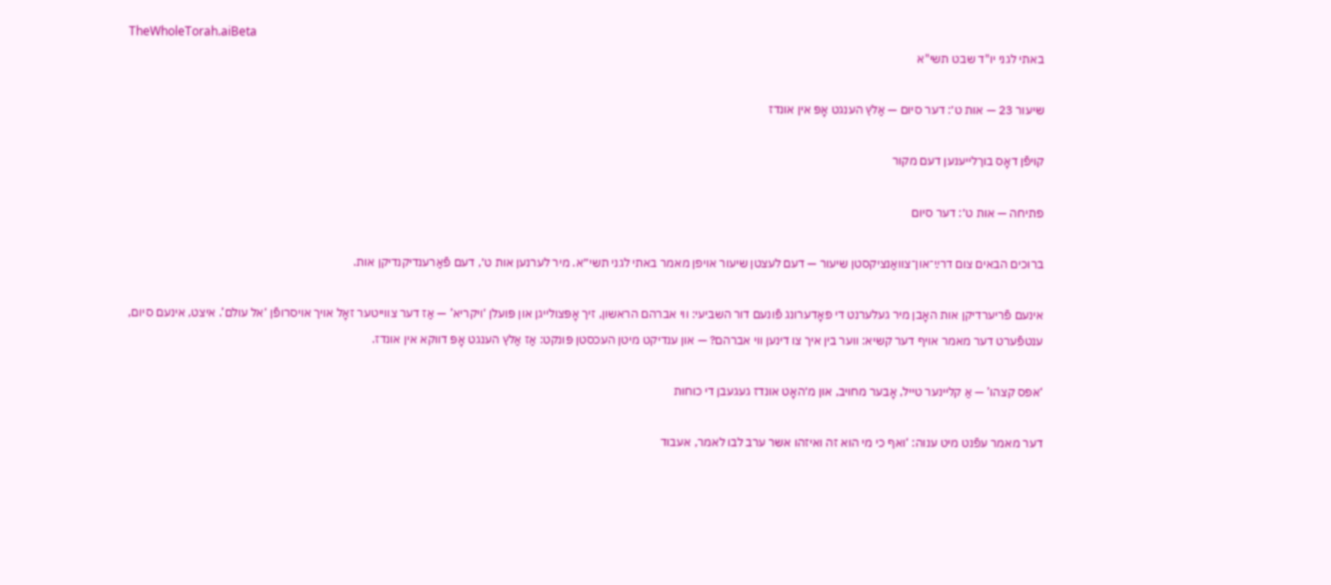TheWholeTorah.aiBeta
באתי לגני יו"ד שבט תשי"א

שיעור 23 — אות ט׳: דער סיום — אַלץ הענגט אָפּ אין אונדז

קויפֿן דאָס בוךלייענען דעם מקור

פתיחה — אות ט׳: דער סיום

ברוכים הבאים צום דרײַ־און־צוואַנציקסטן שיעור — דעם לעצטן שיעור אויפן מאמר באתי לגני תשי״א. מיר לערנען אות ט׳, דעם פֿאַרענדיקנדיקן אות.

אינעם פֿריערדיקן אות האָבן מיר געלערנט די פאָדערונג פֿונעם דור השביעי: ווי אברהם הראשון, זיך אָפּצולייגן און פּועלן ‘ויקריא’ — אַז דער צווייטער זאָל אויך אויסרופֿן ‘אל עולם’. איצט, אינעם סיום, ענטפֿערט דער מאמר אויף דער קשיא: ווער בין איך צו דינען ווי אברהם? — און ענדיקט מיטן העכסטן פּונקט: אַז אַלץ הענגט אָפּ דווקא אין אונדז.

‘אפס קצהו’ — אַ קליינער טייל, אָבער מחויב, און מ׳האָט אונדז געגעבן די כוחות

דער מאמר עפֿנט מיט ענוה: ‘ואף כי מי הוא זה ואיזהו אשר ערב לבו לאמר, אעבוד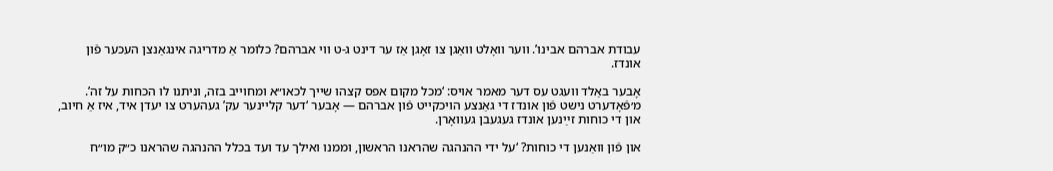עבודת אברהם אבינו’. ווער וואָלט וואַגן צו זאָגן אַז ער דינט ג-ט ווי אברהם? כלומר אַ מדריגה אינגאַנצן העכער פֿון אונדז.

אָבער באַלד וועגט עס דער מאמר אויס: ‘מכל מקום אפס קצהו שייך לכאו״א ומחוייב בזה, וניתנו לו הכחות על זה’. מ׳פֿאָדערט נישט פֿון אונדז די גאַנצע הויכקייט פֿון אברהם — אָבער ‘דער קליינער עק’ געהערט צו יעדן איד, איז אַ חיוב, און די כוחות זײַנען אונדז געגעבן געוואָרן.

און פֿון וואַנען די כוחות? ‘על ידי ההנהגה שהראנו הראשון, וממנו ואילך עד ועד בכלל ההנהגה שהראנו כ״ק מו״ח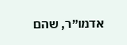אדמו״ר, שהם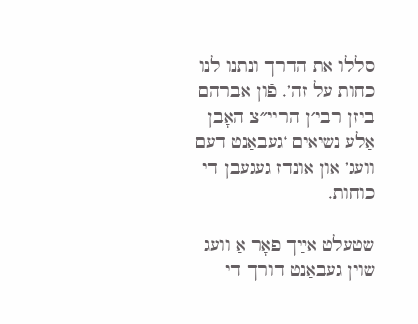סללו את הדרך ונתנו לנו כחות על זה’. פֿון אברהם ביזן רבי׳ן הריי״צ האָבן אַלע נשיאים ‘געבאַנט דעם וועג’ און אונדז געגעבן די כוחות.

שטעלט אײַך פאָר אַ וועג שוין געבאַנט דורך די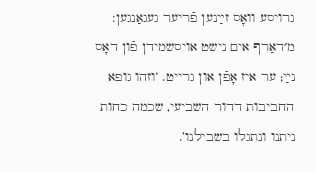גרויסע וואָס זײַנען פֿריער געגאַנגען: מ׳דאַרף אים נישט אויסשמידן פֿון דאָס נײַ; ער איז אָפֿן און גרייט. ‘וזהו גופא החביבות דדור השביעי, שכמה כחות ניתנו ונתגלו בשבילנו’.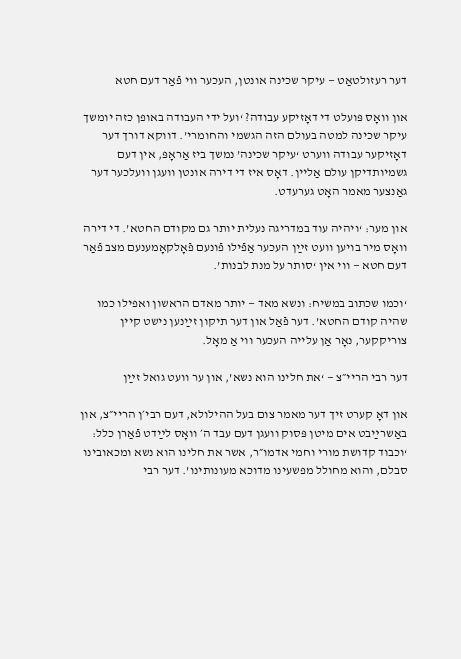דער רעזולטאַט — עיקר שכינה אונטן, העכער ווי פֿאַר דעם חטא

און וואָס פּועלט די דאָזיקע עבודה? ‘ועל ידי העבודה באופן כזה יומשך עיקר שכינה למטה בעולם הזה הגשמי והחומרי’. דווקא דורך דער דאָזיקער עבודה ווערט ‘עיקר שכינה’ נמשך ביז אַראָפּ, אין דעם גשמיותדיקן עולם אַליין. דאָס איז די דירה אונטן וועגן וועלכער דער גאַנצער מאמר האָט גערעדט.

און מער: ‘ויהיה עוד במדריגה נעלית יותר גם מקודם החטא’. די דירה וואָס מיר בויען וועט זײַן העכער אַפֿילו פֿונעם פֿאָלקאָמענעם מצב פֿאַר דעם חטא — ווי אין ‘סותר על מנת לבנות’.

‘וכמו שכתוב במשיח: ונשא מאד — יותר מאדם הראשון ואפילו כמו שהיה קודם החטא’. דער פֿאַל און דער תיקון זײַנען נישט קיין צוריקקער, נאָר אַן עלייה העכער ווי אַ מאָל.

דער רבי הריי״צ — ‘את חלינו הוא נשא’, און ער וועט גואל זײַן

און דאָ קערט זיך דער מאמר צום בעל ההילולא, דעם רבי׳ן הריי״צ, און באַשרײַבט אים מיטן פּסוק וועגן דעם עבד ה׳ וואָס לײַדט פֿאַרן כלל: ‘וכבוד קדושת מורי וחמי אדמו״ר, אשר את חלינו הוא נשא ומכאובינו סבלם, והוא מחולל מפשעינו מדוכא מעונותינו’. דער רבי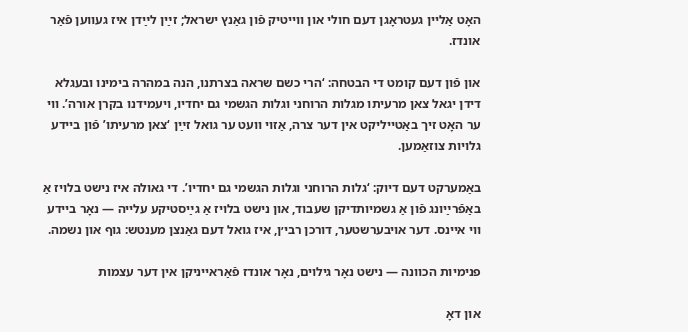האָט אַליין געטראָגן דעם חולי און ווייטיק פֿון גאַנץ ישראל; זײַן לײַדן איז געווען פֿאַר אונדז.

און פֿון דעם קומט די הבטחה: ‘הרי כשם שראה בצרתנו, הנה במהרה בימינו ובעגלא דידן יגאל צאן מרעיתו מגלות הרוחני וגלות הגשמי גם יחדיו, ויעמידנו בקרן אורה’. ווי ער האָט זיך באַטייליקט אין דער צרה, אַזוי וועט ער גואל זײַן ‘צאן מרעיתו’ פֿון ביידע גלויות צוזאַמען.

באַמערקט דעם דיוק: ‘גלות הרוחני וגלות הגשמי גם יחדיו’. די גאולה איז נישט בלויז אַ באַפֿרײַונג פֿון אַ גשמיותדיקן שעבוד, און נישט בלויז אַ גײַסטיקע עלייה — נאָר ביידע ווי איינס. דער אויבערשטער, דורכן רבי׳ן, איז גואל דעם גאַנצן מענטש: גוף און נשמה.

פנימיות הכוונה — נישט נאָר גילוים, נאָר אונדז פֿאַראייניקן אין דער עצמות

און דאָ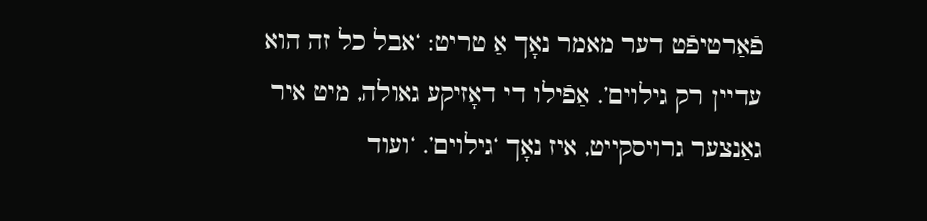פֿאַרטיפֿט דער מאמר נאָך אַ טריט: ‘אבל כל זה הוא עדיין רק גילוים’. אַפֿילו די דאָזיקע גאולה, מיט איר גאַנצער גרויסקייט, איז נאָך ‘גילוים’. ‘ועוד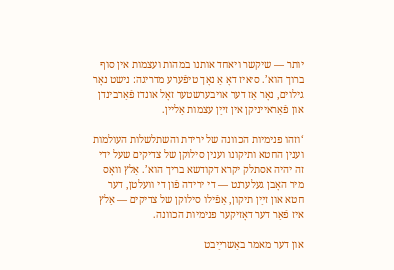יותר — שיקשר ויאחד אותנו במהות ועצמות אין סוף ברוך הוא’. ס׳איז דאָ אַ נאָך טיפֿערע מדריגה: נישט נאָר גילוים, נאָר אַז דער אויבערשטער זאָל אונדז פֿאַרבינדן און פֿאַראייניקן אין זײַן עצמות אַליין.

‘וזהו פנימיות הכוונה של ירידת והשתלשלות העולמות וענין החטא ותיקונו וענין סילוקן של צדיקים שעל ידי זה יהיה אסתלק יקרא דקודשא בריך הוא’. אַלץ וואָס מיר האָבן געלערנט — די ירידה פֿון די וועלטן, דער חטא און זײַן תיקון, אַפֿילו סילוקן של צדיקים — אַלץ איז פֿאַר דער דאָזיקער פנימיות הכוונה.

און דער מאמר באַשרײַבט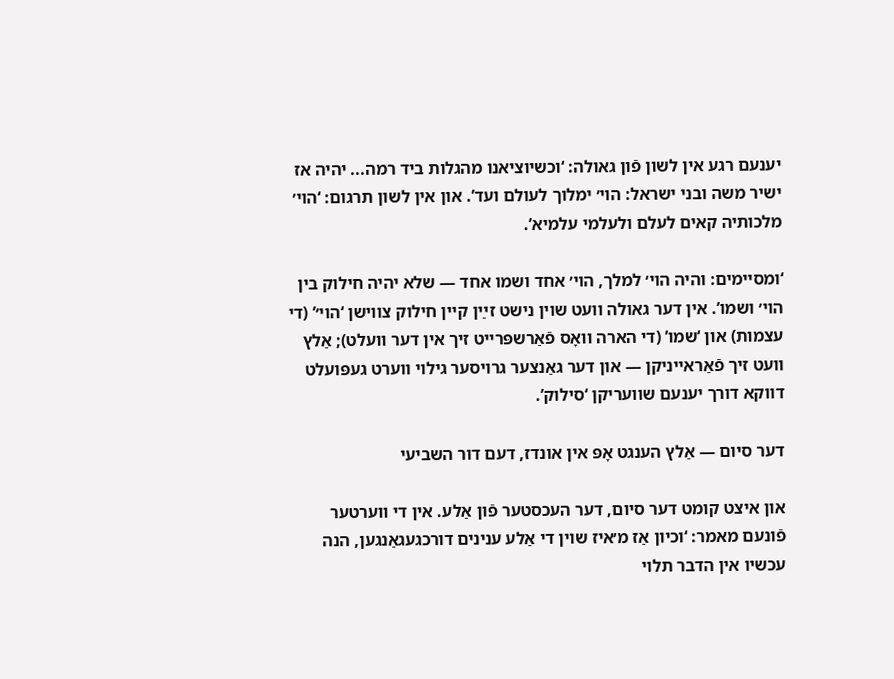יענעם רגע אין לשון פֿון גאולה: ‘וכשיוציאנו מהגלות ביד רמה... יהיה אז ישיר משה ובני ישראל: הוי׳ ימלוך לעולם ועד’. און אין לשון תרגום: ‘הוי׳ מלכותיה קאים לעלם ולעלמי עלמיא’.

‘ומסיימים: והיה הוי׳ למלך, הוי׳ אחד ושמו אחד — שלא יהיה חילוק בין הוי׳ ושמו’. אין דער גאולה וועט שוין נישט זײַן קיין חילוק צווישן ‘הוי׳’ (די עצמות) און ‘שמו’ (די הארה וואָס פֿאַרשפּרייט זיך אין דער וועלט); אַלץ וועט זיך פֿאַראייניקן — און דער גאַנצער גרויסער גילוי ווערט געפּועלט דווקא דורך יענעם שוועריקן ‘סילוק’.

דער סיום — אַלץ הענגט אָפּ אין אונדז, דעם דור השביעי

און איצט קומט דער סיום, דער העכסטער פֿון אַלע. אין די ווערטער פֿונעם מאמר: ‘וכיון אַז מ׳איז שוין די אַלע ענינים דורכגעגאַנגען, הנה עכשיו אין הדבר תלוי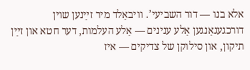אלא בנו — דור השביעי’. וויבאַלד מיר זײַנען שוין דורכגעגאַנגען אַלע ענינים — אַלע העלמות, דער חטא און זײַן תיקון, און סילוקן של צדיקים — איז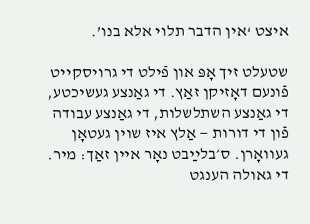איצט ‘אין הדבר תלוי אלא בנו’.

שטעלט זיך אָפּ און פֿילט די גרויסקייט פֿונעם דאָזיקן זאַץ. די גאַנצע געשיכטע, די גאַנצע השתלשלות, די גאַנצע עבודה פֿון די דורות — אַלץ איז שוין געטאָן געוואָרן. ס׳בלײַבט נאָר איין זאַך: מיר. די גאולה הענגט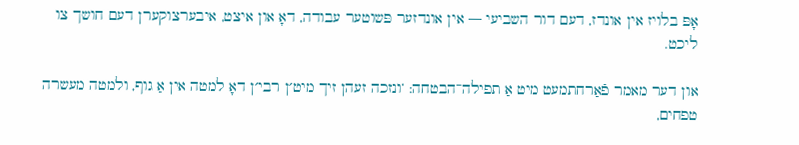אָפּ בלויז אין אונדז, דעם דור השביעי — אין אונדזער פּשוטער עבודה, דאָ און איצט, איבערצוקערן דעם חושך צו ליכט.

און דער מאמר פֿאַרחתמעט מיט אַ תפילה־הבטחה: ‘ונזכה זעהן זיך מיט׳ן רבי׳ן דאָ למטה אין אַ גוף, ולמטה מעשרה טפחים,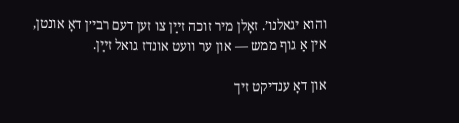והוא יגאלנו’. זאָלן מיר זוכה זײַן צו זען דעם רבי׳ן דאָ אונטן, אין אַ גוף ממש — און ער וועט אונדז גואל זײַן.

און דאָ ענדיקט זיך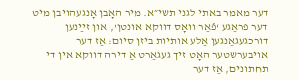דער מאמר באתי לגני תשי״א. מיר האָבן אָנגעהויבן מיט דער פראַגע ‘פֿאַר וואָס דווקא אונטן’, און זײַנען דורכגעגאַנגען אַלע אותיות ביזן סיום: אַז דער אויבערשטער האָט זיך געגאַרט אַ דירה דווקא אין די תחתונים, אַז דער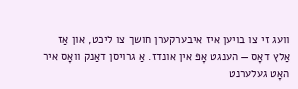וועג זי צו בויען איז איבערקערן חושך צו ליכט, און אַז אַלץ דאָס — הענגט אָפּ אין אונדז. אַ גרויסן דאַנק וואָס איר האָט געלערנט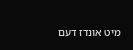מיט אונדז דעם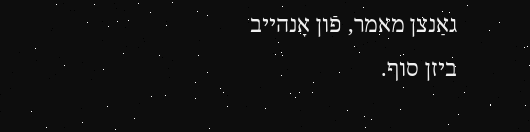גאַנצן מאמר, פֿון אָנהייב ביזן סוף.